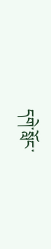དགེ་སློང་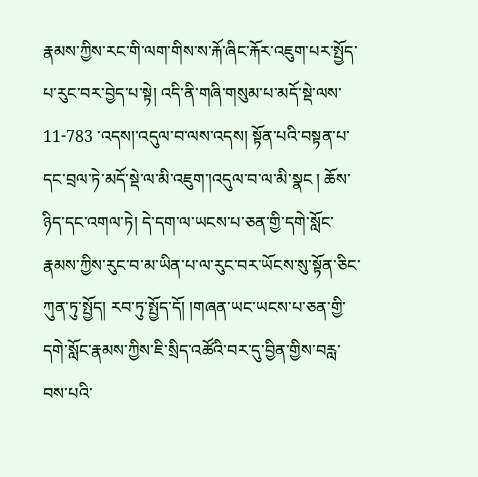རྣམས་ཀྱིས་རང་གི་ལག་གིས་ས་རྐོ་ཞིང་རྐོར་འཇུག་པར་སྤྱོད་པ་རུང་བར་བྱེད་པ་སྟེ། འདི་ནི་གཞི་གསུམ་པ་མདོ་སྡེ་ལས་ 11-783 ་འདས།་འདུལ་བ་ལས་འདས། སྟོན་པའི་བསྟན་པ་དང་བྲལ་ཏེ་མདོ་སྡེ་ལ་མི་འཇུག་།འདུལ་བ་ལ་མི་སྣང ། ཆོས་ཉིད་དང་འགལ་ཏེ། དེ་དག་ལ་ཡངས་པ་ཅན་གྱི་དགེ་སློང་རྣམས་ཀྱིས་རུང་བ་མ་ཡིན་པ་ལ་རུང་བར་ཡོངས་སུ་སྟོན་ཅིང་ཀུན་ཏུ་སྤྱོད། རབ་ཏུ་སྤྱོད་དོ། །གཞན་ཡང་ཡངས་པ་ཅན་གྱི་དགེ་སློང་རྣམས་ཀྱིས་ཇི་སྲིད་འཚོའི་བར་དུ་བྱིན་གྱིས་བརླ་བས་པའི་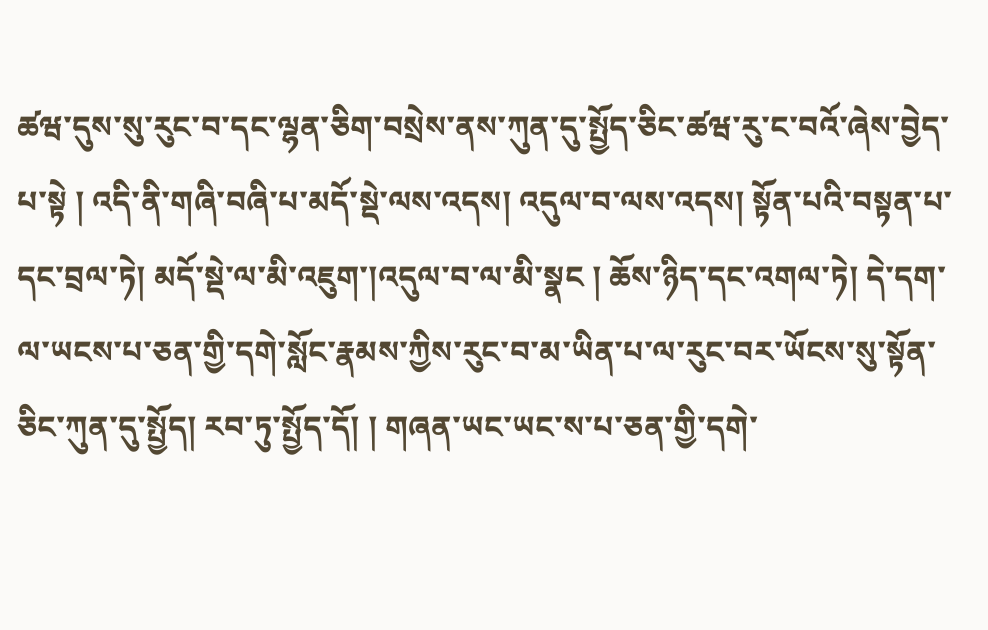ཚཝ་དུས་སུ་རུང་བ་དང་ལྷན་ཅིག་བསྲེས་ནས་ཀུན་དུ་སྤྱོད་ཅིང་ཚཝ་རུ་ང་བའོ་ཞེས་བྱེད་པ་སྟེ ། འདི་ནི་གཞི་བཞི་པ་མདོ་སྡེ་ལས་འདས། འདུལ་བ་ལས་འདས། སྟོན་པའི་བསྟན་པ་དང་བྲལ་ཏེ། མདོ་སྡེ་ལ་མི་འཇུག་།འདུལ་བ་ལ་མི་སྣང ། ཆོས་ཉིད་དང་འགལ་ཏེ། དེ་དག་ལ་ཡངས་པ་ཅན་གྱི་དགེ་སློང་རྣམས་ཀྱིས་རུང་བ་མ་ཡིན་པ་ལ་རུང་བར་ཡོངས་སུ་སྟོན་ཅིང་ཀུན་དུ་སྤྱོད། རབ་ཏུ་སྤྱོད་དོ། ། གཞན་ཡང་ཡང་ས་པ་ཅན་གྱི་དགེ་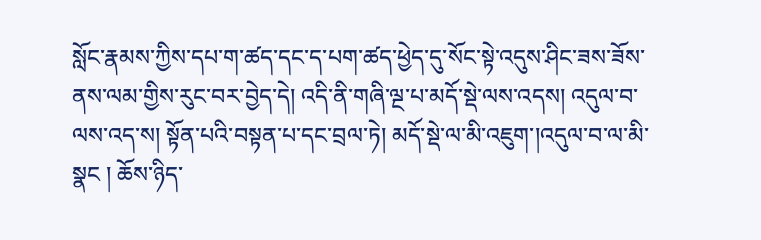སློང་རྣམས་ཀྱིས་དཔ་ག་ཚད་དང་ད་པག་ཚད་ཕྱེད་དུ་སོང་སྟེ་འདུས་ཤིང་ཟས་ཟོས་ནས་ལམ་གྱིས་རུང་བར་བྱེད་དེ། འདི་ནི་གཞི་ལྔ་པ་མདོ་སྡེ་ལས་འདས། འདུལ་བ་ལས་འད་ས། སྟོན་པའི་བསྟན་པ་དང་བྲལ་ཏེ། མདོ་སྡེ་ལ་མི་འཇུག་།འདུལ་བ་ལ་མི་སྣང ། ཆོས་ཉིད་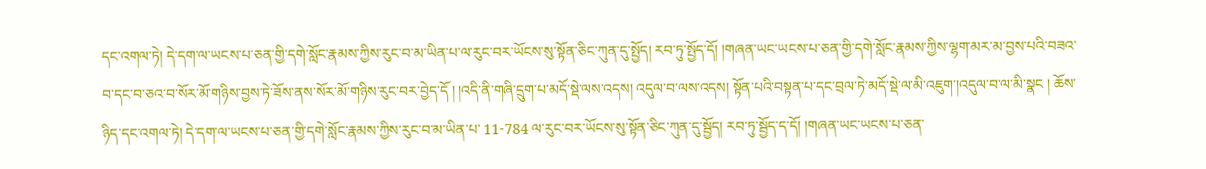དང་འགལ་ཏེ། དེ་དག་ལ་ཡངས་པ་ཅན་གྱི་དགེ་སློང་རྣམས་ཀྱིས་རུང་བ་མ་ཡིན་པ་ལ་རུང་བར་ཡོངས་སུ་སྟོན་ཅིང་ཀུན་དུ་སྤྱོད། རབ་ཏུ་སྤྱོད་དོ། །གཞན་ཡང་ཡངས་པ་ཅན་གྱི་དགེ་སློང་རྣམས་ཀྱིས་ལྷག་མར་མ་བྱས་པའི་བཟའ་བ་དང་བ་ཅའ་བ་སོར་མོ་གཉིས་བྱས་ཏེ་ཟོས་ནས་སོར་མོ་གཉིས་རུང་བར་བྱེད་དོ ། །འདི་ནི་གཞི་དྲུག་པ་མདོ་སྡེ་ལས་འདས། འདུལ་བ་ལས་འདས། སྟོན་པའི་བསྟན་པ་དང་བྲལ་ཏེ་མདོ་སྡེ་ལ་མི་འཇུག་།འདུལ་བ་ལ་མི་སྣང ། ཆོས་ཉིད་དང་འགལ་ཏེ། དེ་དག་ལ་ཡངས་པ་ཅན་གྱི་དགེ་སློང་རྣམས་ཀྱིས་རུང་བ་མ་ཡིན་པ་ 11-784 ལ་རུང་བར་ཡོངས་སུ་སྟོན་ཅིང་ཀུན་དུ་སྦྱོད། རབ་ཏུ་སྦྱོད་ད་དོ། །གཞན་ཡང་ཡངས་པ་ཅན་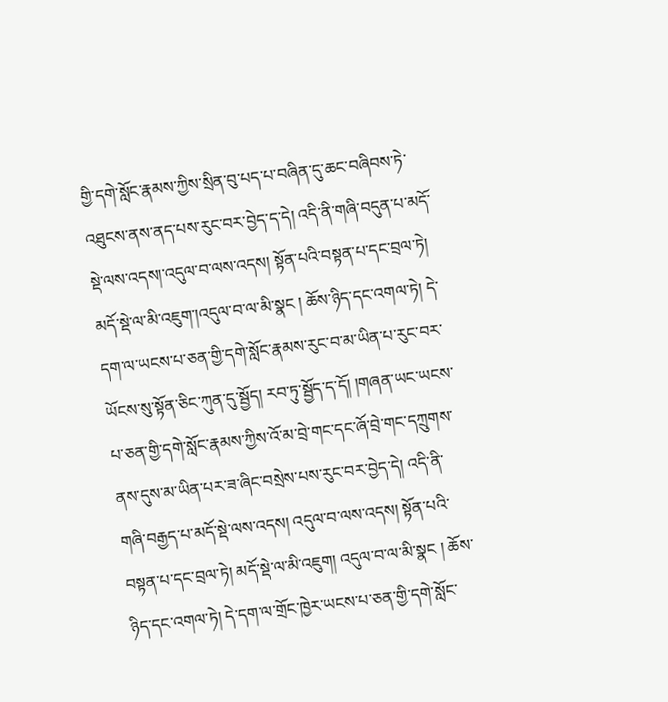གྱི་དགེ་སློང་རྣམས་ཀྱིས་སྲིན་བུ་པད་པ་བཞིན་དུ་ཆང་བཞིབས་ཏེ་འཐུངས་ནས་ནད་པས་རུང་བར་བྱེད་ད་དེ། འདི་ནི་གཞི་བདུན་པ་མདོ་སྡེ་ལས་འདས།་འདུལ་བ་ལས་འདས། སྟོན་པའི་བསྟན་པ་དང་བྲལ་ཏེ། མདོ་སྡེ་ལ་མི་འཇུག་།འདུལ་བ་ལ་མི་སྣང ། ཆོས་ཉིད་དང་འགལ་ཏེ། དེ་དག་ལ་ཡངས་པ་ཅན་གྱི་དགེ་སློང་རྣམས་རུང་བ་མ་ཡིན་པ་རུང་བར་ཡོངས་སུ་སྟོན་ཅིང་ཀུན་དུ་སྦྱོད། རབ་ཏུ་སྦྱོད་ད་དོ། །གཞན་ཡང་ཡངས་པ་ཅན་གྱི་དགེ་སློང་རྣམས་ཀྱིས་འོ་མ་བྲེ་གང་དང་ཞོ་བྲེ་གང་དཀྲུགས་ནས་དུས་མ་ཡིན་པར་ཟ་ཞིང་བསྲེས་པས་རུང་བར་བྱེད་དེ། འདི་ནི་གཞི་བརྒྱད་པ་མདོ་སྡེ་ལས་འདས། འདུལ་བ་ལས་འདས། སྟོན་པའི་བསྟན་པ་དང་བྲལ་ཏེ། མདོ་སྡེ་ལ་མི་འཇུག། འདུལ་བ་ལ་མི་སྣང ། ཆོས་ཉིད་དང་འགལ་ཏེ། དེ་དག་ལ་གྲོང་ཁྱེར་ཡངས་པ་ཅན་གྱི་དགེ་སློང་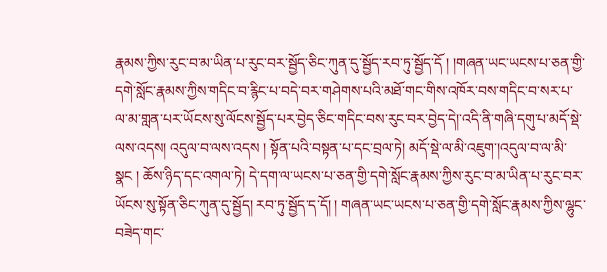རྣམས་ཀྱིས་རུང་བ་མ་ཡིན་པ་རུང་བར་སྦྱོད་ཅིང་ཀུན་དུ་སྦྱོད་རབ་ཏུ་སྦྱོད་དོ ། །གཞན་ཡང་ཡངས་པ་ཅན་གྱི་དགེ་སློང་རྣམས་ཀྱིས་གདིང་བ་རྙིང་པ་བདེ་བར་གཤེགས་པའི་མཐོ་གང་གིས་འཁོར་བས་གདིང་བ་སར་པ་ལ་མ་གླན་པར་ཡོངས་སུ་ལོངས་སྦྱོད་པར་བྱེད་ཅིང་གདིང་བས་རུང་བར་བྱེད་དེ།་འདི་ནི་གཞི་དགུ་པ་མདོ་སྡེ་ལས་འདས། འདུལ་བ་ལས་འདས ། སྟོན་པའི་བསྟན་པ་དང་བྲལ་ཏེ། མདོ་སྡེ་ལ་མི་འཇུག་།འདུལ་བ་ལ་མི་སྣང ། ཆོས་ཉིད་དང་འགལ་ཏེ། དེ་དག་ལ་ཡངས་པ་ཅན་གྱི་དགེ་སློང་རྣམས་ཀྱིས་རུང་བ་མ་ཡིན་པ་རུང་བར་ཡོངས་སུ་སྟོན་ཅིང་ཀུན་དུ་སྦྱོད། རབ་ཏུ་སྦྱོད་ད་དོ། ། གཞན་ཡང་ཡངས་པ་ཅན་གྱི་དགེ་སློང་རྣམས་ཀྱིས་ལྷུང་བཟེད་གང་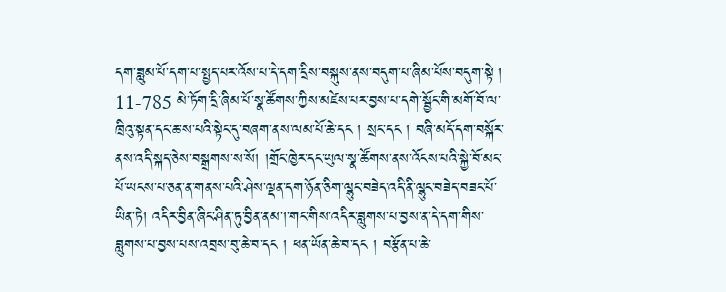དག་ཟླུམ་པོ་དག་པ་སྤྱད་པར་འོས་པ་དེ་དག་དྲིས་བསྐུས་ནས་བདུག་པ་ཞིམ་པོས་བདུག་སྟེ ། 11-785 མེ་ཏོག་དྲི་ཞིམ་པོ་སྣ་ཚོགས་ཀྱིས་མཛེས་པར་བྱས་པ་དགེ་སྦྱོང་གི་མགོ་བོ་ལ་ཁྲིའུ་སྟན་དང་ཆ་ས་པའི་སྟེང་དུ་བཞག་ནས་ལམ་པོ་ཆེ་དང ། སྲང་དང ། བཞི་མདོ་དག་བསྐོར་ནས་འདི་སྐད་ཅེས་བསྒྲགས་ས་སོ། །གྲོང་ཁྱེར་དང་ཡུལ་སྣ་ཚོགས་ནས་འོངས་པའི་སྐྱེ་བོ་མང་པོ་ཡངས་པ་ཅན་ན་གནས་པའི་ཤེས་ལྡན་དག་ཉོན་ཅིག་ལྷུང་བཟེད་འདི་ནི་ལྷུང་བཟེད་བཟང་པོ་ཡིན་ཏེ། འདིར་བྱིན་ཞིང་ཤིན་ཏུ་བྱིན་ནམ་།་གང་གིས་འདིར་བླུགས་པ་བྱས་ན་དེ་དག་གིས་བླུགས་པ་བྱས་པས་འབྲས་བུ་ཆེ་བ་དང ། ཕན་ཡོན་ཆེ་བ་དང ། བརྩོན་པ་ཆེ་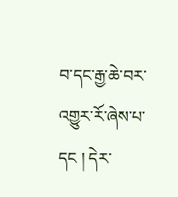བ་དང་རྒྱ་ཆེ་བར་འགྱུར་རོ་ཞེས་པ་དང ། དེར་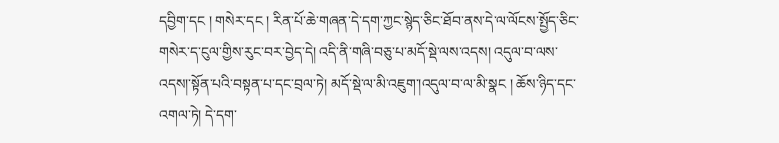དབྱིག་དང ། གསེར་དང ། རིན་པོ་ཆེ་གཞན་དེ་དག་ཀྱང་སྙེད་ཅིང་ཐོབ་ནས་དེ་ལ་ལོངས་སྤྱོད་ཅིང་གསེར་ད་ངུལ་གྱིས་རུང་བར་བྱེད་དེ། འདི་ནི་གཞི་བཅུ་པ་མདོ་སྡེ་ལས་འདས། འདུལ་བ་ལས་འདས།་སྟོན་པའི་བསྟན་པ་དང་བྲལ་ཏེ། མདོ་སྡེ་ལ་མི་འཇུག་།འདུལ་བ་ལ་མི་སྣང ། ཆོས་ཉིད་དང་འགལ་ཏེ། དེ་དག་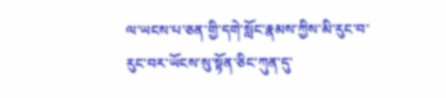ལ་ཡངས་པ་ཅན་གྱི་དགེ་སློང་རྣམས་ཀྱིས་མི་རུང་བ་རུང་བར་ཡོངས་སུ་སྟོན་ཅིང་ཀུན་དུ་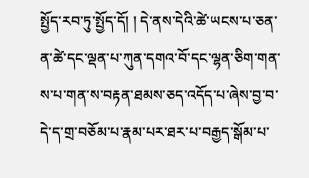སྤྱོད་རབ་ཏུ་སྤྱོད་དོ། ། དེ་ནས་དེའི་ཚེ་ཡངས་པ་ཅན་ན་ཚེ་དང་ལྡན་པ་ཀུན་དགའ་བོ་དང་ལྷན་ཅིག་གན་ས་པ་གན་ས་བརྟན་ཐམས་ཅད་འདོད་པ་ཞེས་བྱ་བ་དེ་ད་གྲ་བཅོམ་པ་རྣམ་པར་ཐར་པ་བརྒྱད་སྒོམ་པ་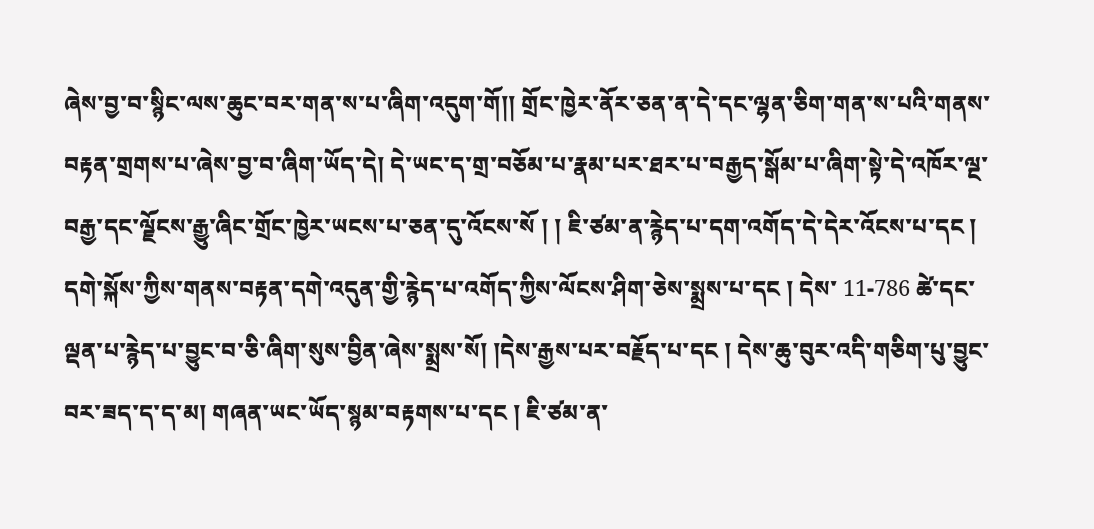ཞེས་བྱ་བ་སྙིང་ལས་ཆུང་བར་གན་ས་པ་ཞིག་འདུག་གོ།། གྲོང་ཁྱེར་ནོར་ཅན་ན་དེ་དང་ལྷན་ཅིག་གན་ས་པའི་གནས་བརྟན་གྲགས་པ་ཞེས་བྱ་བ་ཞིག་ཡོད་དེ། དེ་ཡང་ད་གྲ་བཅོམ་པ་རྣམ་པར་ཐར་པ་བརྒྱད་སྒོམ་པ་ཞིག་སྟེ་དེ་འཁོར་ལྔ་བརྒྱ་དང་ལྗོངས་རྒྱུ་ཞིང་གྲོང་ཁྱེར་ཡངས་པ་ཅན་དུ་འོངས་སོ ། ། ཇི་ཙམ་ན་རྙེད་པ་དག་འགོད་དེ་དེར་འོངས་པ་དང ། དགེ་སྐོས་ཀྱིས་གནས་བརྟན་དགེ་འདུན་གྱི་རྙེད་པ་འགོད་ཀྱིས་ལོངས་ཤིག་ཅེས་སྨྲས་པ་དང ། དེས་ 11-786 ཚེ་དང་ལྡན་པ་རྙེད་པ་བྱུང་བ་ཅི་ཞིག་སུས་བྱིན་ཞེས་སྨྲས་སོ། །དེས་རྒྱས་པར་བརྗོད་པ་དང ། དེས་ཆུ་བུར་འདི་གཅིག་པུ་བྱུང་བར་ཟད་ད་ད་མ། གཞན་ཡང་ཡོད་སྙམ་བརྟགས་པ་དང ། ཇི་ཙམ་ན་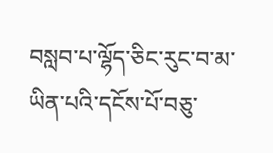བསླབ་པ་ལྷོད་ཅིང་རུང་བ་མ་ཡིན་པའི་དངོས་པོ་བཅུ་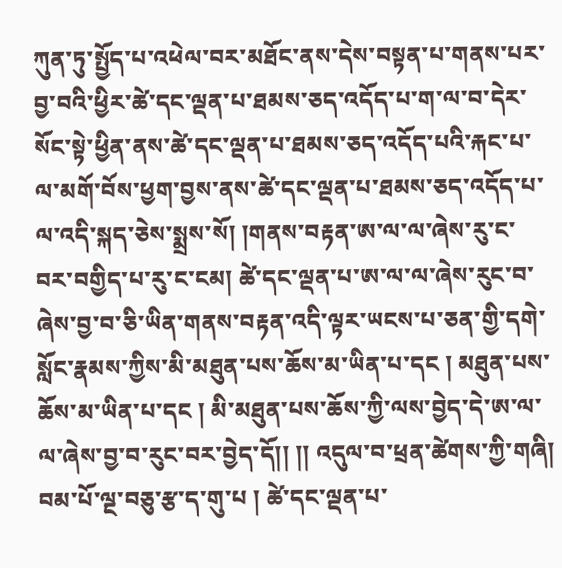ཀུན་ཏུ་སྤྱོད་པ་འཕེལ་བར་མཐོང་ནས་དེས་བསྟན་པ་གནས་པར་བྱ་བའི་ཕྱིར་ཚེ་དང་ལྡན་པ་ཐམས་ཅད་འདོད་པ་ག་ལ་བ་དེར་སོང་སྟེ་ཕྱིན་ནས་ཚེ་དང་ལྡན་པ་ཐམས་ཅད་འདོད་པའི་རྐང་པ་ལ་མགོ་བོས་ཕྱག་བྱས་ནས་ཚེ་དང་ལྡན་པ་ཐམས་ཅད་འདོད་པ་ལ་འདི་སྐད་ཅེས་སྨྲས་སོ། །གནས་བརྟན་ཨ་ལ་ལ་ཞེས་རུ་ང་བར་བགྱིད་པ་རུ་ང་ངམ། ཚེ་དང་ལྡན་པ་ཨ་ལ་ལ་ཞེས་རུང་བ་ཞེས་བྱ་བ་ཅི་ཡིན་གནས་བརྟན་འདི་ལྟར་ཡངས་པ་ཅན་གྱི་དགེ་སློང་རྣམས་ཀྱིས་མི་མཐུན་པས་ཆོས་མ་ཡིན་པ་དང ། མཐུན་པས་ཆོས་མ་ཡིན་པ་དང ། མི་མཐུན་པས་ཆོས་ཀྱི་ལས་བྱེད་དེ་ཨ་ལ་ལ་ཞེས་བྱ་བ་རུང་བར་བྱེད་དོ།། །། འདུལ་བ་ཕྲན་ཚེགས་ཀྱི་གཞི། བམ་པོ་ལྔ་བཅུ་རྩ་ད་གུ་པ ། ཚེ་དང་ལྡན་པ་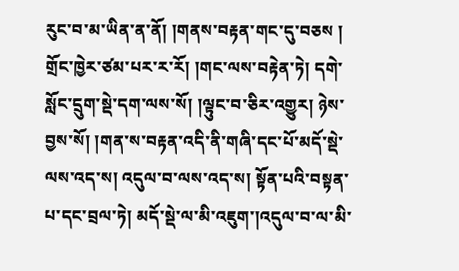རུང་བ་མ་ཡིན་ན་ནོ། །གནས་བརྟན་གང་དུ་བཅས ། གྲོང་ཁྱེར་ཙམ་པར་ར་རོ། །གང་ལས་བརྟེན་ཏེ། དགེ་སློང་དྲུག་སྡེ་དག་ལས་སོ། །ལྟུང་བ་ཅིར་འགྱུར། ཉེས་བྱས་སོ། །གན་ས་བརྟན་འདི་ནི་གཞི་དང་པོ་མདོ་སྡེ་ལས་འད་ས། འདུལ་བ་ལས་འད་ས། སྟོན་པའི་བསྟན་པ་དང་བྲལ་ཏེ། མདོ་སྡེ་ལ་མི་འཇུག་།འདུལ་བ་ལ་མི་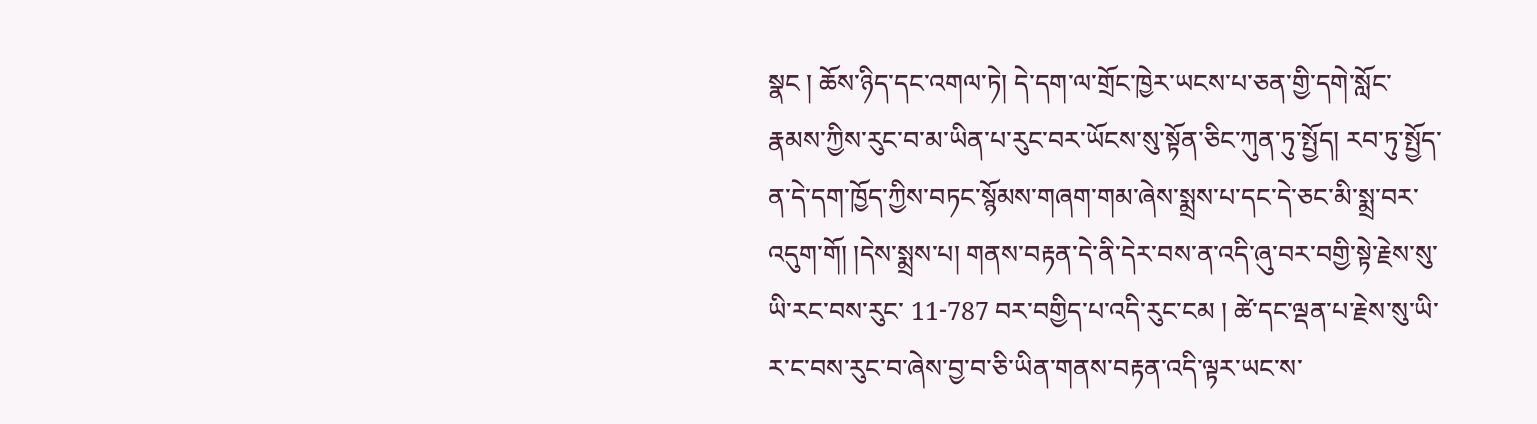སྣང ། ཆོས་ཉིད་དང་འགལ་ཏེ། དེ་དག་ལ་གྲོང་ཁྱེར་ཡངས་པ་ཅན་གྱི་དགེ་སློང་རྣམས་ཀྱིས་རུང་བ་མ་ཡིན་པ་རུང་བར་ཡོངས་སུ་སྟོན་ཅིང་ཀུན་ཏུ་སྤྱོད། རབ་ཏུ་སྤྱོད་ན་དེ་དག་ཁྱོད་ཀྱིས་བཏང་སྙོམས་གཞག་གམ་ཞེས་སྨྲས་པ་དང་དེ་ཅང་མི་སྨྲ་བར་འདུག་གོ། །དེས་སྨྲས་པ། གནས་བརྟན་དེ་ནི་དེར་བས་ན་འདི་ཞུ་བར་བགྱི་སྟེ་རྗེས་སུ་ཡི་རང་བས་རུང་ 11-787 བར་བགྱིད་པ་འདི་རུང་ངམ ། ཚེ་དང་ལྡན་པ་རྗེས་སུ་ཡི་ར་ང་བས་རུང་བ་ཞེས་བྱ་བ་ཅི་ཡིན་གནས་བརྟན་འདི་ལྟར་ཡང་ས་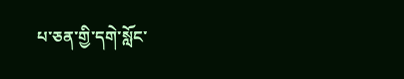པ་ཅན་གྱི་དགེ་སློང་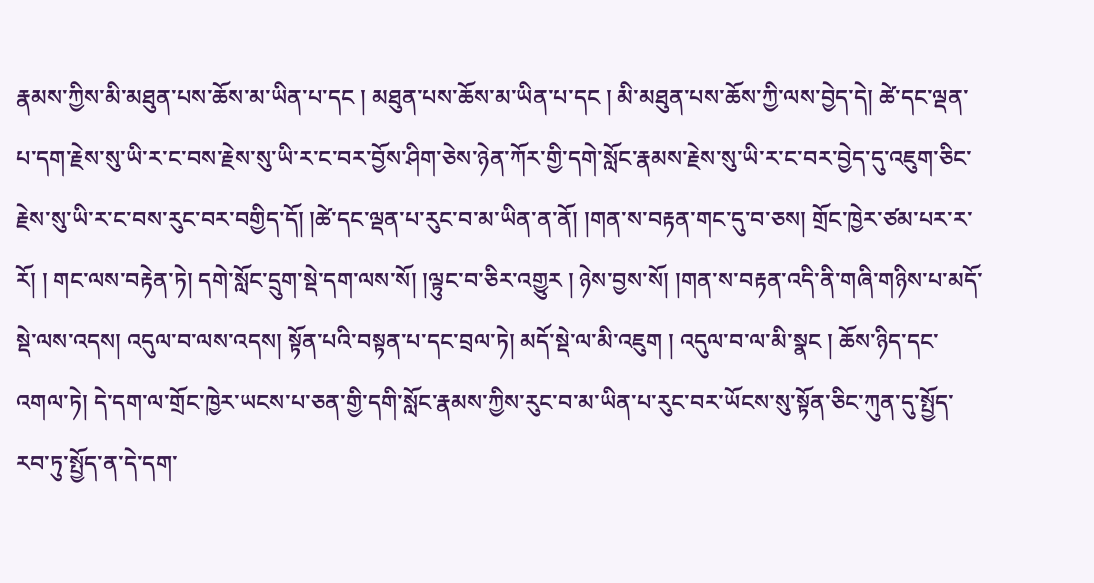རྣམས་ཀྱིས་མི་མཐུན་པས་ཆོས་མ་ཡིན་པ་དང ། མཐུན་པས་ཆོས་མ་ཡིན་པ་དང ། མི་མཐུན་པས་ཆོས་ཀྱི་ལས་བྱེད་དེ། ཚེ་དང་ལྡན་པ་དག་རྗེས་སུ་ཡི་ར་ང་བས་རྗེས་སུ་ཡི་ར་ང་བར་བྱོས་ཤིག་ཅེས་ཉེན་ཀོར་གྱི་དགེ་སློང་རྣམས་རྗེས་སུ་ཡི་ར་ང་བར་བྱེད་དུ་འཇུག་ཅིང་རྗེས་སུ་ཡི་ར་ང་བས་རུང་བར་བགྱིད་དོ། །ཚེ་དང་ལྡན་པ་རུང་བ་མ་ཡིན་ན་ནོ། །གན་ས་བརྟན་གང་དུ་བ་ཅས། གྲོང་ཁྱེར་ཙམ་པར་ར་རོ། ། གང་ལས་བརྟེན་ཏེ། དགེ་སློང་དྲུག་སྡེ་དག་ལས་སོ། །ལྟུང་བ་ཅིར་འགྱུར ། ཉེས་བྱས་སོ། །གན་ས་བརྟན་འདི་ནི་གཞི་གཉིས་པ་མདོ་སྡེ་ལས་འདས། འདུལ་བ་ལས་འདས། སྟོན་པའི་བསྟན་པ་དང་བྲལ་ཏེ། མདོ་སྡེ་ལ་མི་འཇུག ། འདུལ་བ་ལ་མི་སྣང ། ཆོས་ཉིད་དང་འགལ་ཏེ། དེ་དག་ལ་གྲོང་ཁྱེར་ཡངས་པ་ཅན་གྱི་དགི་སློང་རྣམས་ཀྱིས་རུང་བ་མ་ཡིན་པ་རུང་བར་ཡོངས་སུ་སྟོན་ཅིང་ཀུན་དུ་སྤྱོད་རབ་ཏུ་སྤྱོད་ན་དེ་དག་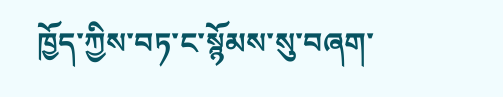ཁྱོད་ཀྱིས་བཏ་ང་སྙོམས་སུ་བཞག་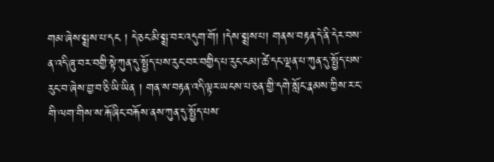གམ་ཞེས་སྨྲས་པ་དང ། དེ་ཅང་མི་སྨྲ་བར་འདུག་གོ། །དེས་སྨྲས་པ། གནས་བརྟན་དེ་ནི་དེར་བས་ན་འདི་ཞུ་བར་བགྱི་སྟེ་ཀུན་དུ་སྤྱོད་པས་རུང་བར་བགྱིད་པ་རུང་ངམ།་ཚེ་དང་ལྡན་པ་ཀུན་དུ་སྤྱོད་པས་རུང་བ་ཞེས་བྱ་བ་ཅི་ཡི་ཡིན ། གན་ས་བརྟན་འདི་ལྟར་ཡངས་པ་ཅན་གྱི་དགེ་སློང་རྣམས་ཀྱིས་ར་ང་གི་ལག་གིས་ས་རྐོ་ཞིང་བརྐོས་ནས་ཀུན་དུ་སྤྱོད་པས་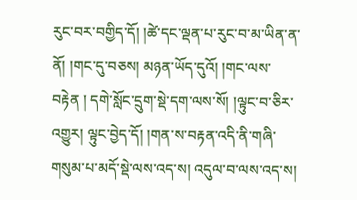རུང་བར་བགྱིད་དོ། །ཚེ་དང་ལྡན་པ་རུང་བ་མ་ཡིན་ན་ནོ། །གང་དུ་བཅས། མཉན་ཡོད་དུའོ། །གང་ལས་བརྟེན ། དགེ་སློང་དྲུག་སྡེ་དག་ལས་སོ། །ལྟུང་བ་ཅིར་འགྱུར། ལྟུང་བྱེད་དོ། །གན་ས་བརྟན་འདི་ནི་གཞི་གསུམ་པ་མདོ་སྡེ་ལས་འད་ས། འདུལ་བ་ལས་འད་ས།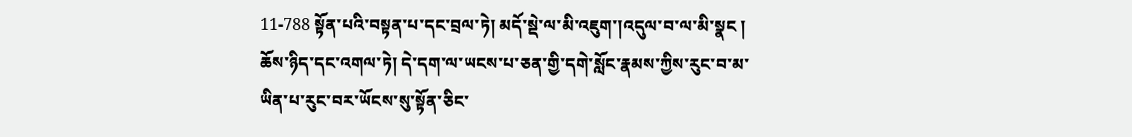11-788 སྟོན་པའི་བསྟན་པ་དང་བྲལ་ཏེ། མདོ་སྡེ་ལ་མི་འཇུག་།འདུལ་བ་ལ་མི་སྣང ། ཆོས་ཉིད་དང་འགལ་ཏེ། དེ་དག་ལ་ཡངས་པ་ཅན་གྱི་དགེ་སློང་རྣམས་ཀྱིས་རུང་བ་མ་ཡིན་པ་རུང་བར་ཡོངས་སུ་སྟོན་ཅིང་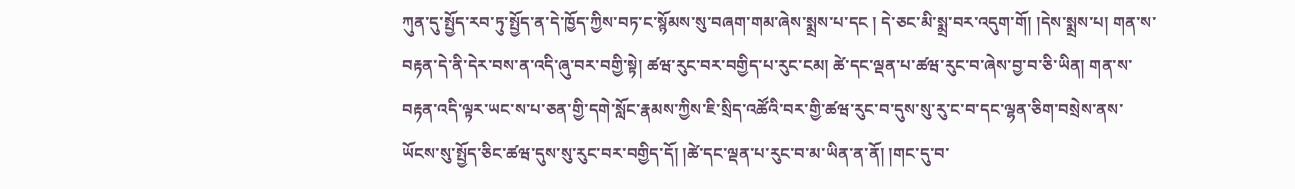ཀུན་དུ་སྤྱོད་རབ་ཏུ་སྤྱོད་ན་དེ་ཁྱོད་ཀྱིས་བཏ་ང་སྙོམས་སུ་བཞག་གམ་ཞེས་སྨྲས་པ་དང ། དེ་ཅང་མི་སྨྲ་བར་འདུག་གོ། །དེས་སྨྲས་པ། གན་ས་བརྟན་དེ་ནི་དེར་བས་ན་འདི་ཞུ་བར་བགྱི་སྟེ། ཚཝ་རུང་བར་བགྱིད་པ་རུང་ངམ། ཚེ་དང་ལྡན་པ་ཚཝ་རུང་བ་ཞེས་བྱ་བ་ཅི་ཡིན། གན་ས་བརྟན་འདི་ལྟར་ཡང་ས་པ་ཅན་གྱི་དགེ་སློང་རྣམས་ཀྱིས་ཇི་སྲིད་འཚོའི་བར་གྱི་ཚཝ་རུང་བ་དུས་སུ་རུ་ང་བ་དང་ལྷན་ཅིག་བསྲེས་ནས་ཡོངས་སུ་སྤྱོད་ཅིང་ཚཝ་དུས་སུ་རུང་བར་བགྱིད་དོ། །ཚེ་དང་ལྡན་པ་རུང་བ་མ་ཡིན་ན་ནོ། །གང་དུ་བ་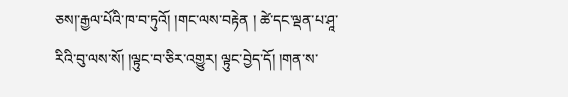ཅས།་རྒྱལ་པོའི་ཁ་བ་ཏུའོ། །གང་ལས་བརྟེན ། ཚེ་དང་ལྡན་པ་ཤཱ་རིའི་བུ་ལས་སོ། །ལྟུང་བ་ཅིར་འགྱུར། ལྟུང་བྱེད་དོ། །གན་ས་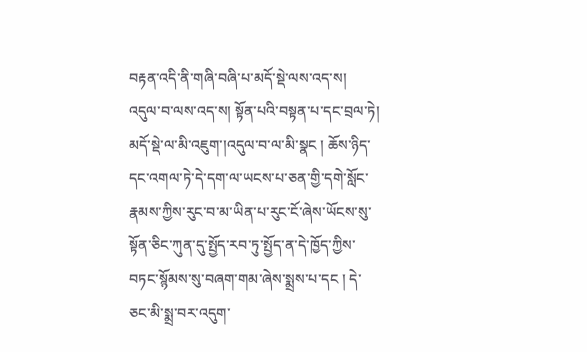བརྟན་འདི་ནི་གཞི་བཞི་པ་མདོ་སྡེ་ལས་འད་ས། འདུལ་བ་ལས་འད་ས། སྟོན་པའི་བསྟན་པ་དང་བྲལ་ཏེ། མདོ་སྡེ་ལ་མི་འཇུག་།འདུལ་བ་ལ་མི་སྣང ། ཆོས་ཉིད་དང་འགལ་ཏེ་དེ་དག་ལ་ཡངས་པ་ཅན་གྱི་དགེ་སློང་རྣམས་ཀྱིས་རུང་བ་མ་ཡིན་པ་རུང་ངོ་ཞེས་ཡོངས་སུ་སྟོན་ཅིང་ཀུན་དུ་སྤྱོད་རབ་ཏུ་སྤྱོད་ན་དེ་ཁྱོད་ཀྱིས་བཏང་སྙོམས་སུ་བཞག་གམ་ཞེས་སྨྲས་པ་དང ། དེ་ཅང་མི་སྨྲ་བར་འདུག་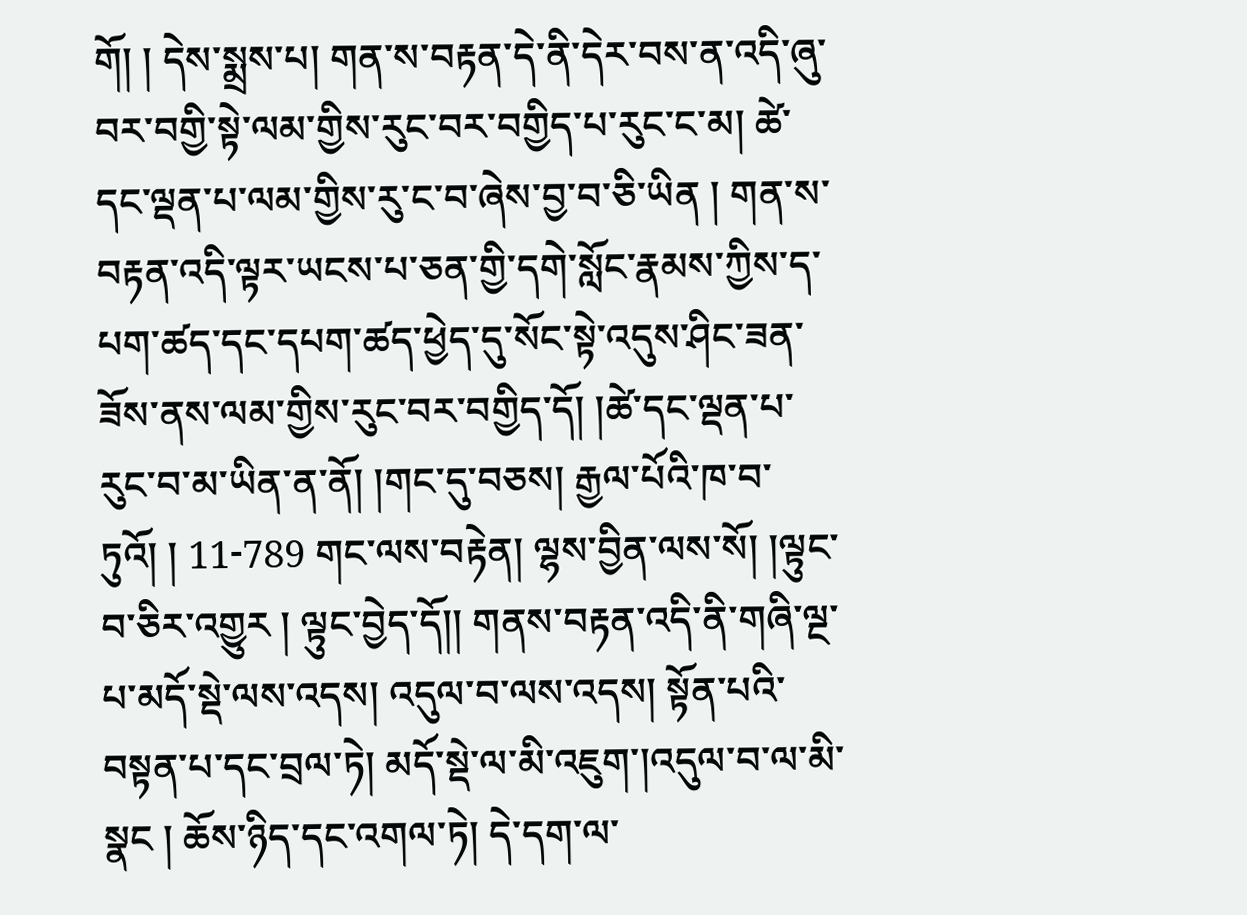གོ། ། དེས་སྨྲས་པ། གན་ས་བརྟན་དེ་ནི་དེར་བས་ན་འདི་ཞུ་བར་བགྱི་སྟེ་ལམ་གྱིས་རུང་བར་བགྱིད་པ་རུང་ང་མ། ཚེ་དང་ལྡན་པ་ལམ་གྱིས་རུ་ང་བ་ཞེས་བྱ་བ་ཅི་ཡིན ། གན་ས་བརྟན་འདི་ལྟར་ཡངས་པ་ཅན་གྱི་དགེ་སློང་རྣམས་ཀྱིས་ད་པག་ཚད་དང་དཔག་ཚད་ཕྱེད་དུ་སོང་སྟེ་འདུས་ཤིང་ཟན་ཟོས་ནས་ལམ་གྱིས་རུང་བར་བགྱིད་དོ། །ཚེ་དང་ལྡན་པ་རུང་བ་མ་ཡིན་ན་ནོ། །གང་དུ་བཅས། རྒྱལ་པོའི་ཁ་བ་ཏུའོ། ། 11-789 གང་ལས་བརྟེན། ལྷས་བྱིན་ལས་སོ། །ལྟུང་བ་ཅིར་འགྱུར ། ལྟུང་བྱེད་དོ།། གནས་བརྟན་འདི་ནི་གཞི་ལྔ་པ་མདོ་སྡེ་ལས་འདས། འདུལ་བ་ལས་འདས། སྟོན་པའི་བསྟན་པ་དང་བྲལ་ཏེ། མདོ་སྡེ་ལ་མི་འཇུག་།འདུལ་བ་ལ་མི་སྣང ། ཆོས་ཉིད་དང་འགལ་ཏེ། དེ་དག་ལ་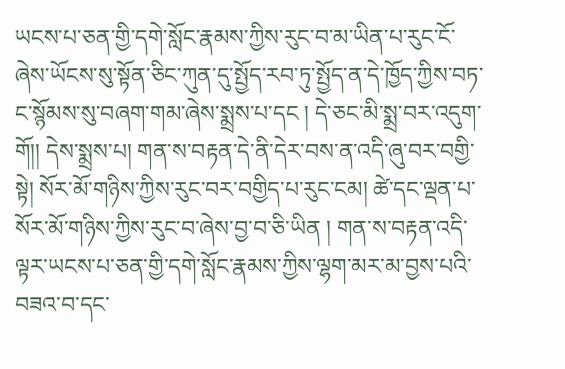ཡངས་པ་ཅན་གྱི་དགེ་སློང་རྣམས་ཀྱིས་རུང་བ་མ་ཡིན་པ་རུང་ངོ་ཞེས་ཡོངས་སུ་སྟོན་ཅིང་ཀུན་དུ་སྤྱོད་རབ་ཏུ་སྤྱོད་ན་དེ་ཁྱོད་ཀྱིས་བཏ་ང་སྙོམས་སུ་བཞག་གམ་ཞེས་སྨྲས་པ་དང ། དེ་ཅང་མི་སྨྲ་བར་འདུག་གོ།། དེས་སྨྲས་པ། གན་ས་བརྟན་དེ་ནི་དེར་བས་ན་འདི་ཞུ་བར་བགྱི་སྟེ། སོར་མོ་གཉིས་ཀྱིས་རུང་བར་བགྱིད་པ་རུང་ངམ། ཚེ་དང་ལྡན་པ་སོར་མོ་གཉིས་ཀྱིས་རུང་བ་ཞེས་བྱ་བ་ཅི་ཡིན ། གན་ས་བརྟན་འདི་ལྟར་ཡངས་པ་ཅན་གྱི་དགེ་སློང་རྣམས་ཀྱིས་ལྷག་མར་མ་བྱས་པའི་བཟའ་བ་དང་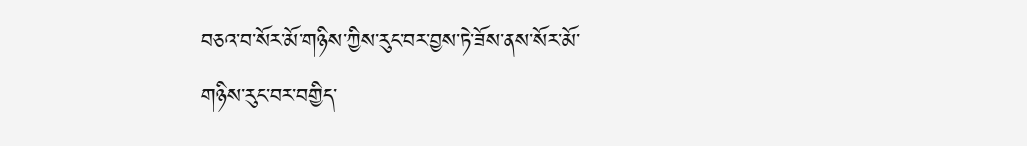བཅའ་བ་སོར་མོ་གཉིས་ཀྱིས་རུང་བར་བྱས་ཏེ་ཟོས་ནས་སོར་མོ་གཉིས་རུང་བར་བགྱིད་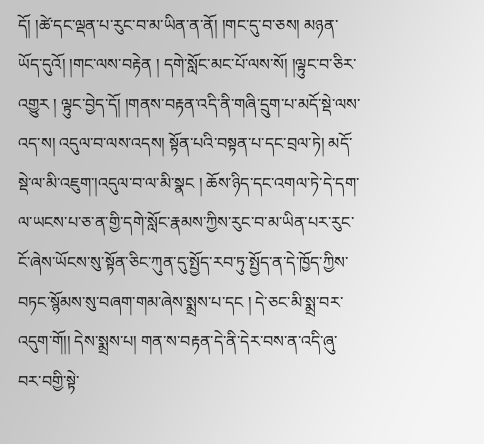དོ། །ཚེ་དང་ལྡན་པ་རུང་བ་མ་ཡིན་ན་ནོ། །གང་དུ་བ་ཅས། མཉན་ཡོད་དུའོ། །གང་ལས་བརྟེན ། དགེ་སློང་མང་པོ་ལས་སོ། །ལྟུང་བ་ཅིར་འགྱུར ། ལྟུང་བྱེད་དོ། །གནས་བརྟན་འདི་ནི་གཞི་དྲུག་པ་མདོ་སྡེ་ལས་འད་ས། འདུལ་བ་ལས་འདས། སྟོན་པའི་བསྟན་པ་དང་བྲལ་ཏེ། མདོ་སྡེ་ལ་མི་འཇུག་།འདུལ་བ་ལ་མི་སྣང ། ཆོས་ཉིད་དང་འགལ་ཏེ་དེ་དག་ལ་ཡངས་པ་ཅ་ན་གྱི་དགེ་སློང་རྣམས་ཀྱིས་རུང་བ་མ་ཡིན་པར་རུང་ངོ་ཞེས་ཡོངས་སུ་སྟོན་ཅིང་ཀུན་དུ་སྤྱོད་རབ་ཏུ་སྤྱོད་ན་དེ་ཁྱོད་ཀྱིས་བཏང་སྙོམས་སུ་བཞག་གམ་ཞེས་སྨྲས་པ་དང ། དེ་ཅང་མི་སྨྲ་བར་འདུག་གོ།། དེས་སྨྲས་པ། གན་ས་བརྟན་དེ་ནི་དེར་བས་ན་འདི་ཞུ་བར་བགྱི་སྟེ་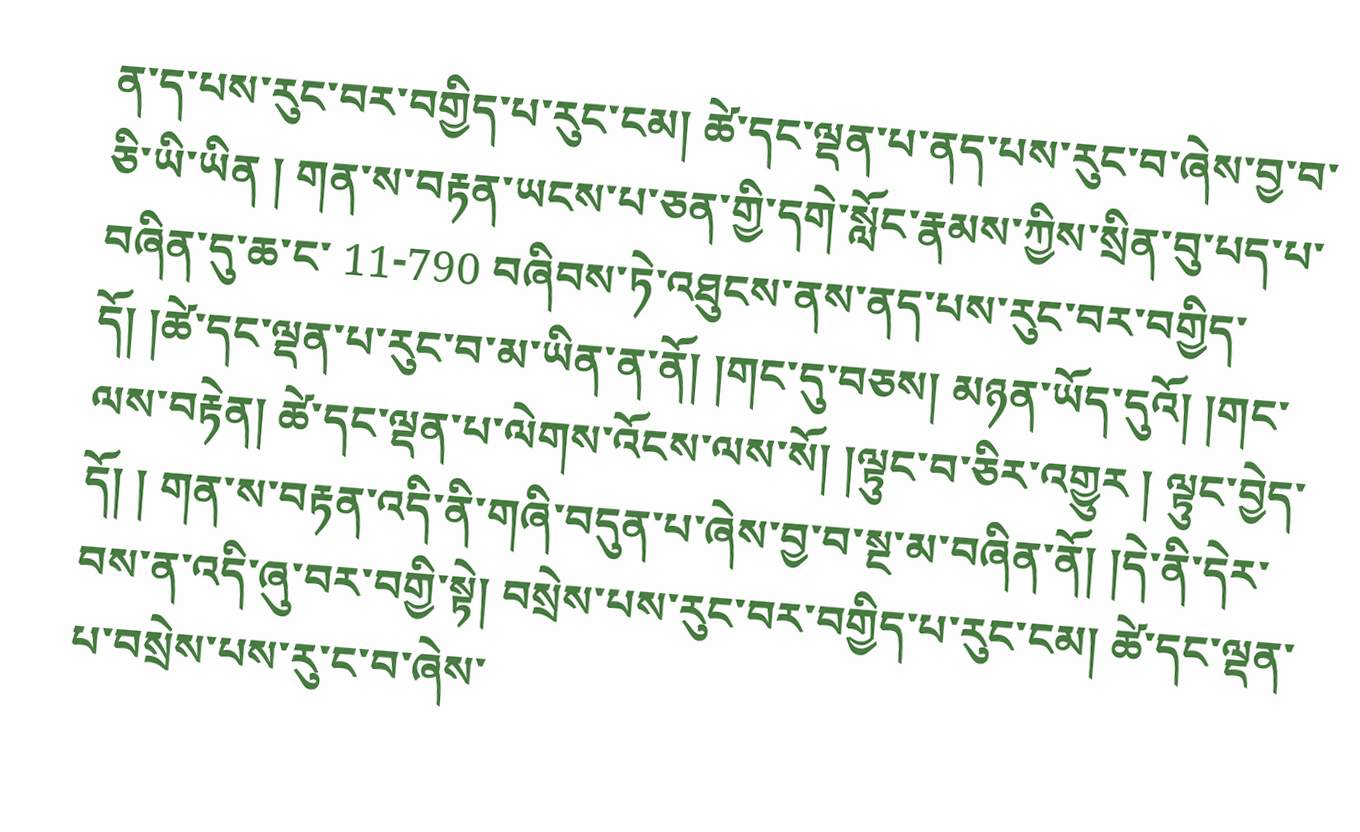ན་ད་པས་རུང་བར་བགྱིད་པ་རུང་ངམ། ཚེ་དང་ལྡན་པ་ནད་པས་རུང་བ་ཞེས་བྱ་བ་ཅི་ཡི་ཡིན ། གན་ས་བརྟན་ཡངས་པ་ཅན་གྱི་དགེ་སློང་རྣམས་ཀྱིས་སྲིན་བུ་པད་པ་བཞིན་དུ་ཆ་ང་ 11-790 བཞིབས་ཏེ་འཐུངས་ནས་ནད་པས་རུང་བར་བགྱིད་དོ། །ཚེ་དང་ལྡན་པ་རུང་བ་མ་ཡིན་ན་ནོ། །གང་དུ་བཅས། མཉན་ཡོད་དུའོ། །གང་ལས་བརྟེན། ཚེ་དང་ལྡན་པ་ལེགས་འོངས་ལས་སོ། །ལྟུང་བ་ཅིར་འགྱུར ། ལྟུང་བྱེད་དོ། ། གན་ས་བརྟན་འདི་ནི་གཞི་བདུན་པ་ཞེས་བྱ་བ་སྔ་མ་བཞིན་ནོ། །དེ་ནི་དེར་བས་ན་འདི་ཞུ་བར་བགྱི་སྟེ། བསྲེས་པས་རུང་བར་བགྱིད་པ་རུང་ངམ། ཚེ་དང་ལྡན་པ་བསྲེས་པས་རུ་ང་བ་ཞེས་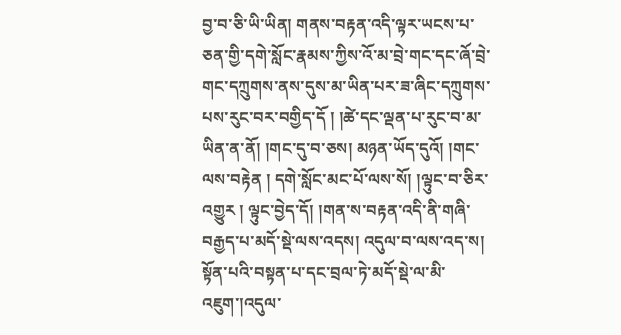བྱ་བ་ཅི་ཡི་ཡིན། གནས་བརྟན་འདི་ལྟར་ཡངས་པ་ཅན་གྱི་དགེ་སློང་རྣམས་ཀྱིས་འོ་མ་བྲེ་གང་དང་ཞོ་བྲེ་གང་དཀྲུགས་ནས་དུས་མ་ཡིན་པར་ཟ་ཞིང་དཀྲུགས་པས་རུང་བར་བགྱིད་དོ ། །ཚེ་དང་ལྡན་པ་རུང་བ་མ་ཡིན་ན་ནོ། །གང་དུ་བ་ཅས། མཉན་ཡོད་དུའོ། །གང་ལས་བརྟེན ། དགེ་སློང་མང་པོ་ལས་སོ། །ལྟུང་བ་ཅིར་འགྱུར ། ལྟུང་བྱེད་དོ། །གན་ས་བརྟན་འདི་ནི་གཞི་བརྒྱད་པ་མདོ་སྡེ་ལས་འདས། འདུལ་བ་ལས་འད་ས། སྟོན་པའི་བསྟན་པ་དང་བྲལ་ཏེ་མདོ་སྡེ་ལ་མི་འཇུག་།འདུལ་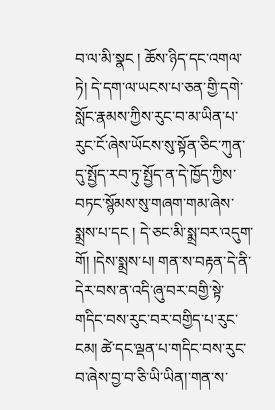བ་ལ་མི་སྣང ། ཆོས་ཉིད་དང་འགལ་ཏེ། དེ་དག་ལ་ཡངས་པ་ཅན་གྱི་དགེ་སློང་རྣམས་ཀྱིས་རུང་བ་མ་ཡིན་པ་རུང་ངོ་ཞེས་ཡོངས་སུ་སྟོན་ཅིང་ཀུན་དུ་སྤྱོད་རབ་ཏུ་སྤྱོད་ན་དེ་ཁྱོད་ཀྱིས་བཏང་སྙོམས་སུ་གཞག་གམ་ཞེས་སྨྲས་པ་དང ། དེ་ཅང་མི་སྨྲ་བར་འདུག་གོ། །དེས་སྨྲས་པ། གན་ས་བརྟན་དེ་ནི་དེར་བས་ན་འདི་ཞུ་བར་བགྱི་སྟེ་གདིང་བས་རུང་བར་བགྱིད་པ་རུང་ངམ། ཚེ་དང་ལྡན་པ་གདིང་བས་རུང་བ་ཞེས་བྱ་བ་ཅི་ཡི་ཡིན།་གན་ས་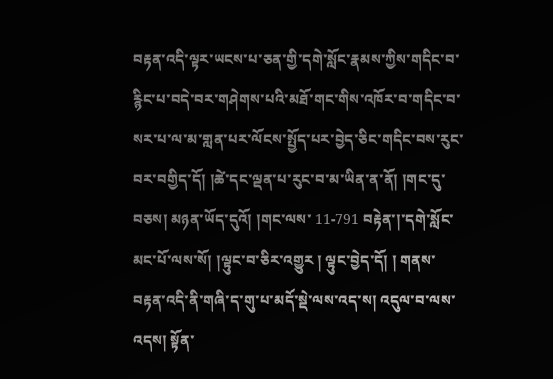བརྟན་འདི་ལྟར་ཡངས་པ་ཅན་གྱི་དགེ་སློང་རྣམས་ཀྱིས་གདིང་བ་རྙིང་པ་བདེ་བར་གཤེགས་པའི་མཐོ་གང་གིས་འཁོར་བ་གདིང་བ་སར་པ་ལ་མ་གླན་པར་ལོངས་སྤྱོད་པར་བྱེད་ཅིང་གདིང་བས་རུང་བར་བགྱིད་དོ། །ཚེ་དང་ལྡན་པ་རུང་བ་མ་ཡིན་ན་ནོ། །གང་དུ་བཅས། མཉན་ཡོད་དུའོ། །གང་ལས་ 11-791 བརྟེན་།་དགེ་སློང་མང་པོ་ལས་སོ། །ལྟུང་བ་ཅིར་འགྱུར ། ལྟུང་བྱེད་དོ། ། གནས་བརྟན་འདི་ནི་གཞི་ད་གུ་པ་མདོ་སྡེ་ལས་འད་ས། འདུལ་བ་ལས་འདས། སྟོན་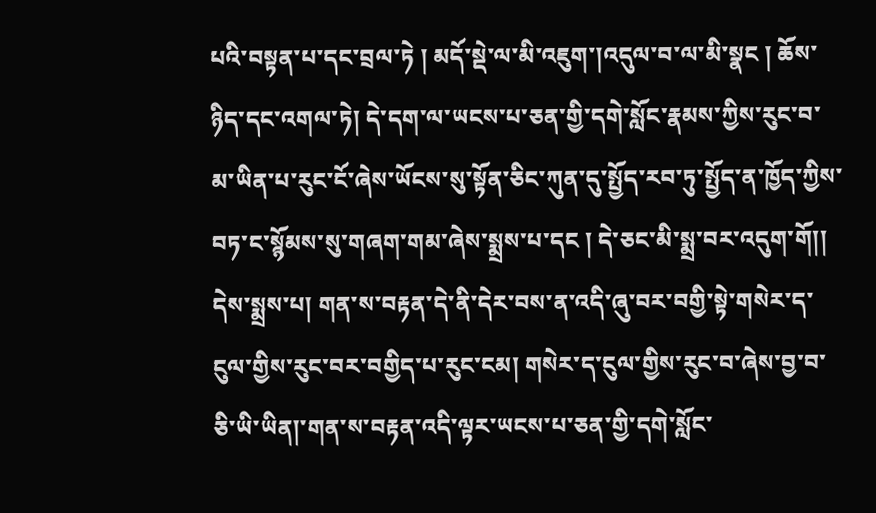པའི་བསྟན་པ་དང་བྲལ་ཏེ ། མདོ་སྡེ་ལ་མི་འཇུག་།འདུལ་བ་ལ་མི་སྣང ། ཆོས་ཉིད་དང་འགལ་ཏེ། དེ་དག་ལ་ཡངས་པ་ཅན་གྱི་དགེ་སློང་རྣམས་ཀྱིས་རུང་བ་མ་ཡིན་པ་རུང་ངོ་ཞེས་ཡོངས་སུ་སྟོན་ཅིང་ཀུན་དུ་སྤྱོད་རབ་ཏུ་སྤྱོད་ན་ཁྱོད་ཀྱིས་བཏ་ང་སྙོམས་སུ་གཞག་གམ་ཞེས་སྨྲས་པ་དང ། དེ་ཅང་མི་སྨྲ་བར་འདུག་གོ།། དེས་སྨྲས་པ། གན་ས་བརྟན་དེ་ནི་དེར་བས་ན་འདི་ཞུ་བར་བགྱི་སྟེ་གསེར་ད་ངུལ་གྱིས་རུང་བར་བགྱིད་པ་རུང་ངམ། གསེར་ད་ངུལ་གྱིས་རུང་བ་ཞེས་བྱ་བ་ཅི་ཡི་ཡིན།་གན་ས་བརྟན་འདི་ལྟར་ཡངས་པ་ཅན་གྱི་དགེ་སློང་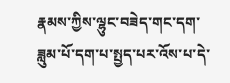རྣམས་ཀྱིས་ལྷུང་བཟེད་གང་དག་ཟླུམ་པོ་དག་པ་སྤྱད་པར་འོས་པ་དེ་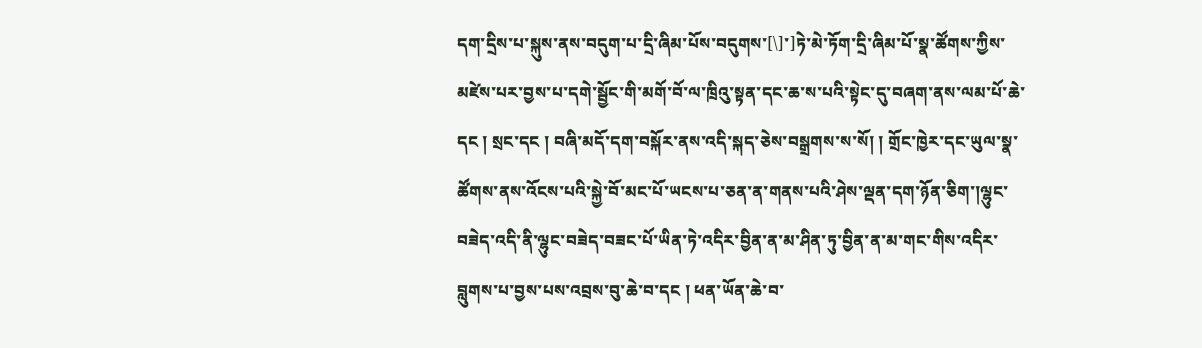དག་དྲིས་པ་སྐུས་ནས་བདུག་པ་དྲི་ཞིམ་པོས་བདུགས་[\]་]ཏེ་མེ་ཏོག་དྲི་ཞིམ་པོ་སྣ་ཚོགས་ཀྱིས་མཛེས་པར་བྱས་པ་དགེ་སྦྱོང་གི་མགོ་བོ་ལ་ཁྲིའུ་སྟན་དང་ཆ་ས་པའི་སྟེང་དུ་བཞག་ནས་ལམ་པོ་ཆེ་དང ། སྲང་དང ། བཞི་མདོ་དག་བསྐོར་ནས་འདི་སྐད་ཅེས་བསྒྲགས་ས་སོ། ། གྲོང་ཁྱེར་དང་ཡུལ་སྣ་ཚོགས་ནས་འོངས་པའི་སྐྱེ་བོ་མང་པོ་ཡངས་པ་ཅན་ན་གནས་པའི་ཤེས་ལྡན་དག་ཉོན་ཅིག་།ལྷུང་བཟེད་འདི་ནི་ལྷུང་བཟེད་བཟང་པོ་ཡིན་ཏེ་འདིར་བྱིན་ན་མ་ཤིན་ཏུ་བྱིན་ན་མ་གང་གིས་འདིར་བླུགས་པ་བྱས་པས་འབྲས་བུ་ཆེ་བ་དང ། ཕན་ཡོན་ཆེ་བ་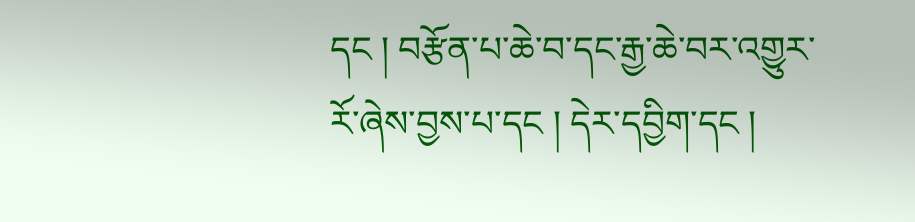དང ། བརྩོན་པ་ཆེ་བ་དང་རྒྱ་ཆེ་བར་འགྱུར་རོ་ཞེས་བྱས་པ་དང ། དེར་དབྱིག་དང །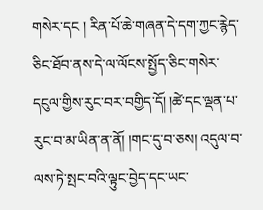གསེར་དང ། རིན་པོ་ཆེ་གཞན་དེ་དག་ཀྱང་རྙེད་ཅིང་ཐོབ་ནས་དེ་ལ་ལོངས་སྤྱོད་ཅིང་གསེར་དངུལ་གྱིས་རུང་བར་བགྱིད་དོ། །ཚེ་དང་ལྡན་པ་རུང་བ་མ་ཡིན་ན་ནོ། །གང་དུ་བ་ཅས། འདུལ་བ་ལས་ཏེ་སྤང་བའི་ལྟུང་བྱེད་དང་ཡང་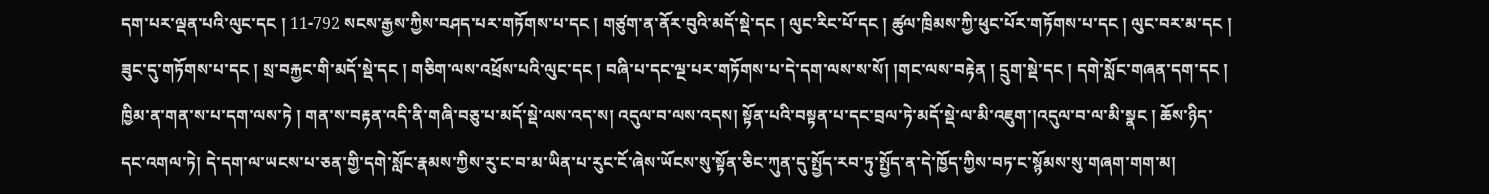དག་པར་ལྡན་པའི་ལུང་དང ། 11-792 སངས་རྒྱས་ཀྱིས་བཤད་པར་གཏོགས་པ་དང ། གཙུག་ན་ནོར་བུའི་མདོ་སྡེ་དང ། ལུང་རིང་པོ་དང ། ཚུལ་ཁྲིམས་ཀྱི་ཕུང་པོར་གཏོགས་པ་དང ། ལུང་བར་མ་དང ། ཟུང་དུ་གཏོགས་པ་དང ། སྲ་བརྐྱང་གི་མདོ་སྡེ་དང ། གཅིག་ལས་འཕྲོས་པའི་ལུང་དང ། བཞི་པ་དང་ལྔ་པར་གཏོགས་པ་དེ་དག་ལས་ས་སོ། །གང་ལས་བརྟེན ། དྲུག་སྡེ་དང ། དགེ་སློང་གཞན་དག་དང ། ཁྱིམ་ན་གན་ས་པ་དག་ལས་ཏེ ། གན་ས་བརྟན་འདི་ནི་གཞི་བཅུ་པ་མདོ་སྡེ་ལས་འད་ས། འདུལ་བ་ལས་འདས། སྟོན་པའི་བསྟན་པ་དང་བྲལ་ཏེ་མདོ་སྡེ་ལ་མི་འཇུག་།འདུལ་བ་ལ་མི་སྣང ། ཆོས་ཉིད་དང་འགལ་ཏེ། དེ་དག་ལ་ཡངས་པ་ཅན་གྱི་དགེ་སློང་རྣམས་ཀྱིས་རུ་ང་བ་མ་ཡིན་པ་རུང་ངོ་ཞེས་ཡོངས་སུ་སྟོན་ཅིང་ཀུན་དུ་སྤྱོད་རབ་ཏུ་སྤྱོད་ན་དེ་ཁྱོད་ཀྱིས་བཏ་ང་སྙོམས་སུ་གཞག་གག་མ།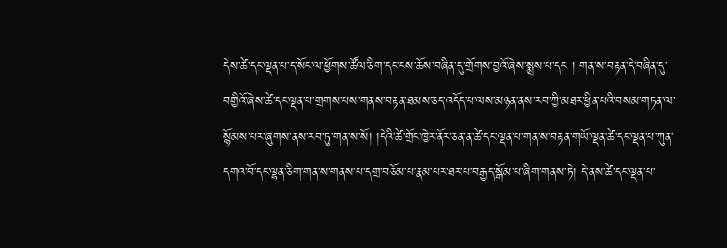དེས་ཚེ་དང་ལྡན་པ་ད་སོང་ལ་ཕྱོགས་ཚོལ་ཅིག་དང་ངས་ཆོས་བཞིན་དུ་གྲོགས་བྱའོ་ཞེས་སྨྲས་པ་དང ། གན་ས་བརྟན་དེ་བཞིན་དུ་བགྱིའོ་ཞེས་ཚེ་དང་ལྡན་པ་གྲགས་པས་གནས་བརྟན་ཐམས་ཅད་འདོད་པ་ལས་མཉན་ནས་རབ་ཀྱི་མཐར་ཕྱིན་པའི་བསམ་གཏན་ལ་སྙོམས་པར་ཞུགས་ནས་རབ་ཏུ་གན་ས་སོ། །དེའི་ཚེ་གྲོང་ཁྱེར་ནོར་ཅན་ན་ཚེ་དང་ལྡན་པ་གན་ས་བརྟན་གཡོ་ལྡན་ཚེ་དང་ལྡན་པ་ཀུན་དགའ་བོ་དང་ལྷན་ཅིག་གན་ས་གནས་པ་དགྲ་བཅོམ་པ་རྣམ་པར་ཐར་པ་བརྒྱད་སྒོམ་པ་ཞིག་གནས་ཏེ། དེ་ནས་ཚེ་དང་ལྡན་པ་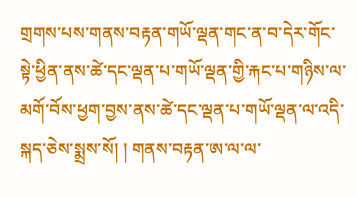གྲགས་པས་གནས་བརྟན་གཡོ་ལྡན་གང་ན་བ་དེར་གོང་སྟེ་ཕྱིན་ནས་ཚེ་དང་ལྡན་པ་གཡོ་ལྡན་གྱི་རྐང་པ་གཉིས་ལ་མགོ་བོས་ཕྱག་བྱས་ནས་ཚེ་དང་ལྡན་པ་གཡོ་ལྡན་ལ་འདི་སྐད་ཅེས་སྨྲས་སོ། ། གནས་བརྟན་ཨ་ལ་ལ་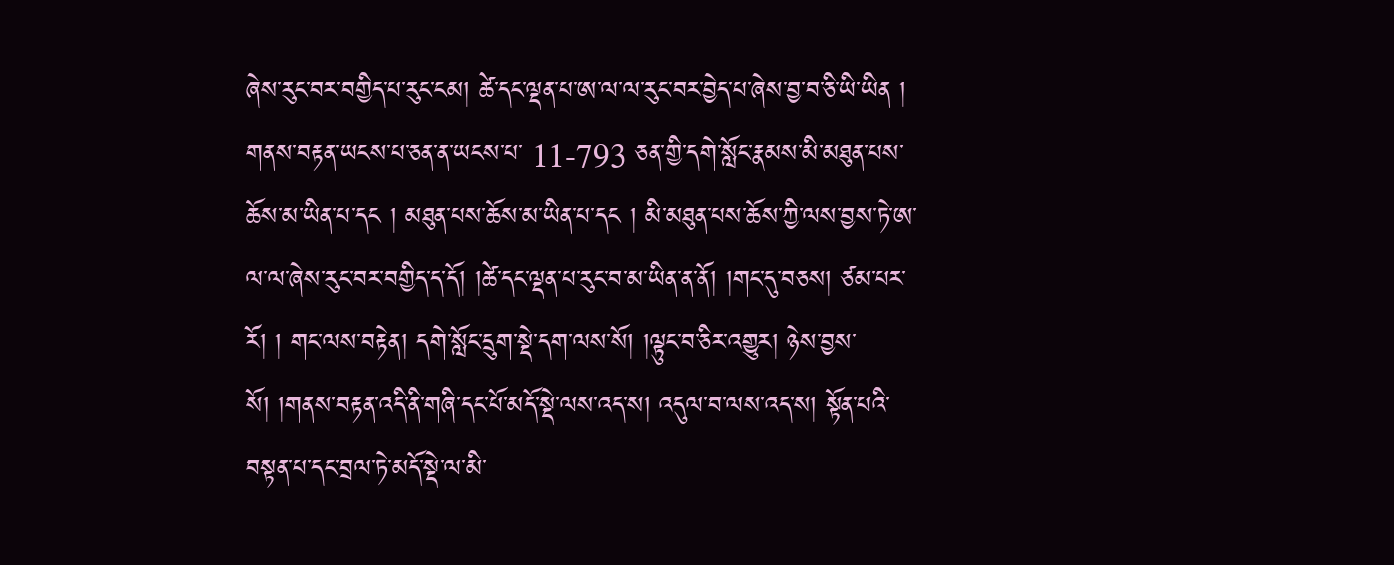ཞེས་རུང་བར་བགྱིད་པ་རུང་ངམ། ཚེ་དང་ལྡན་པ་ཨ་ལ་ལ་རུང་བར་བྱེད་པ་ཞེས་བྱ་བ་ཅི་ཡི་ཡིན ། གནས་བརྟན་ཡངས་པ་ཅན་ན་ཡངས་པ་ 11-793 ཅན་གྱི་དགེ་སློང་རྣམས་མི་མཐུན་པས་ཆོས་མ་ཡིན་པ་དང ། མཐུན་པས་ཆོས་མ་ཡིན་པ་དང ། མི་མཐུན་པས་ཆོས་ཀྱི་ལས་བྱས་ཏེ་ཨ་ལ་ལ་ཞེས་རུང་བར་བགྱིད་ད་དོ། །ཚེ་དང་ལྡན་པ་རུང་བ་མ་ཡིན་ན་ནོ། །གང་དུ་བཅས། ཙམ་པར་རོ། ། གང་ལས་བརྟེན། དགེ་སློང་དྲུག་སྡེ་དག་ལས་སོ། །ལྟུང་བ་ཅིར་འགྱུར། ཉེས་བྱས་སོ། །གནས་བརྟན་འདི་ནི་གཞི་དང་པོ་མདོ་སྡེ་ལས་འད་ས། འདུལ་བ་ལས་འད་ས། སྟོན་པའི་བསྟན་པ་དང་བྲལ་ཏེ་མདོ་སྡེ་ལ་མི་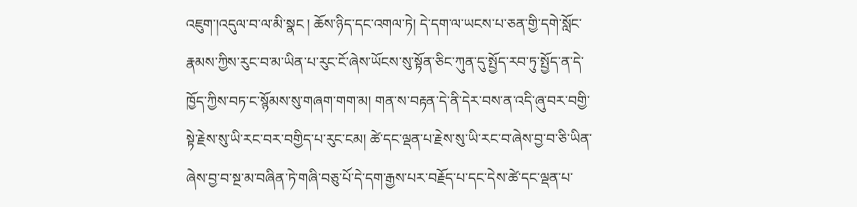འཇུག་།འདུལ་བ་ལ་མི་སྣང ། ཆོས་ཉིད་དང་འགལ་ཏེ། དེ་དག་ལ་ཡངས་པ་ཅན་གྱི་དགེ་སློང་རྣམས་ཀྱིས་རུང་བ་མ་ཡིན་པ་རུང་ངོ་ཞེས་ཡོངས་སུ་སྟོན་ཅིང་ཀུན་དུ་སྤྱོད་རབ་ཏུ་སྤྱོད་ན་དེ་ཁྱོད་ཀྱིས་བཏ་ང་སྙོམས་སུ་གཞག་གག་མ། གན་ས་བརྟན་དེ་ནི་དེར་བས་ན་འདི་ཞུ་བར་བགྱི་སྟེ་རྗེས་སུ་ཡི་རང་བར་བགྱིད་པ་རུང་ངམ། ཚེ་དང་ལྡན་པ་རྗེས་སུ་ཡི་རང་བ་ཞེས་བྱ་བ་ཅི་ཡིན་ཞེས་བྱ་བ་སྔ་མ་བཞིན་ཏེ་གཞི་བཅུ་པོ་དེ་དག་རྒྱས་པར་བརྗོད་པ་དང་དེས་ཚེ་དང་ལྡན་པ་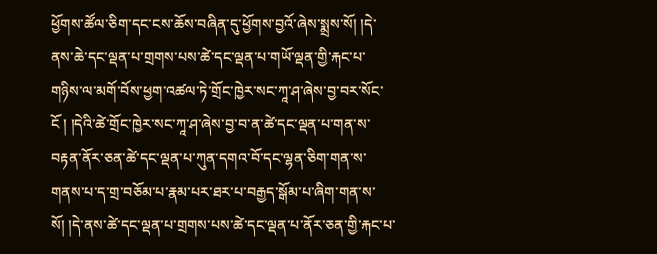ཕྱོགས་ཚོལ་ཅིག་དང་ངས་ཆོས་བཞིན་དུ་ཕྱོགས་བྱའོ་ཞེས་སྨྲས་སོ། །དེ་ནས་ཆེ་དང་ལྡན་པ་གྲགས་པས་ཚེ་དང་ལྡན་པ་གཡོ་ལྡན་གྱི་རྐང་པ་གཉིས་ལ་མགོ་བོས་ཕྱག་འཚལ་ཏེ་གྲོང་ཁྱེར་སང་ཀཱ་ཤ་ཞེས་བྱ་བར་སོང་ངོ ། །དེའི་ཚེ་གྲོང་ཁྱེར་སང་ཀཱ་ཤ་ཞེས་བྱ་བ་ན་ཚེ་དང་ལྡན་པ་གན་ས་བརྟན་ནོར་ཅན་ཚེ་དང་ལྡན་པ་ཀུན་དགའ་བོ་དང་ལྷན་ཅིག་གན་ས་གནས་པ་ད་གྲ་བཅོམ་པ་རྣམ་པར་ཐར་པ་བརྒྱད་སྒོམ་པ་ཞིག་གན་ས་སོ། །དེ་ནས་ཚེ་དང་ལྡན་པ་གྲགས་པས་ཚེ་དང་ལྡན་པ་ནོར་ཅན་གྱི་རྐང་པ་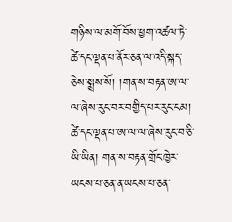གཉིས་ལ་མགོ་བོས་ཕྱག་འཚལ་ཏེ་ཚེ་དང་ལྡན་པ་ནོར་ཅན་ལ་འདི་སྐད་ཅེས་སྨྲས་སོ། །གན་ས་བརྟན་ཨ་ལ་ལ་ཞེས་རུང་བར་བགྱིད་པར་རུང་ངམ། ཚེ་དང་ལྡན་པ་ཨ་ལ་ལ་ཞེས་རུང་བ་ཅི་ཡི་ཡིན། གན་ས་བརྟན་གྲོང་ཁྱེར་ཡངས་པ་ཅན་ན་ཡངས་པ་ཅན་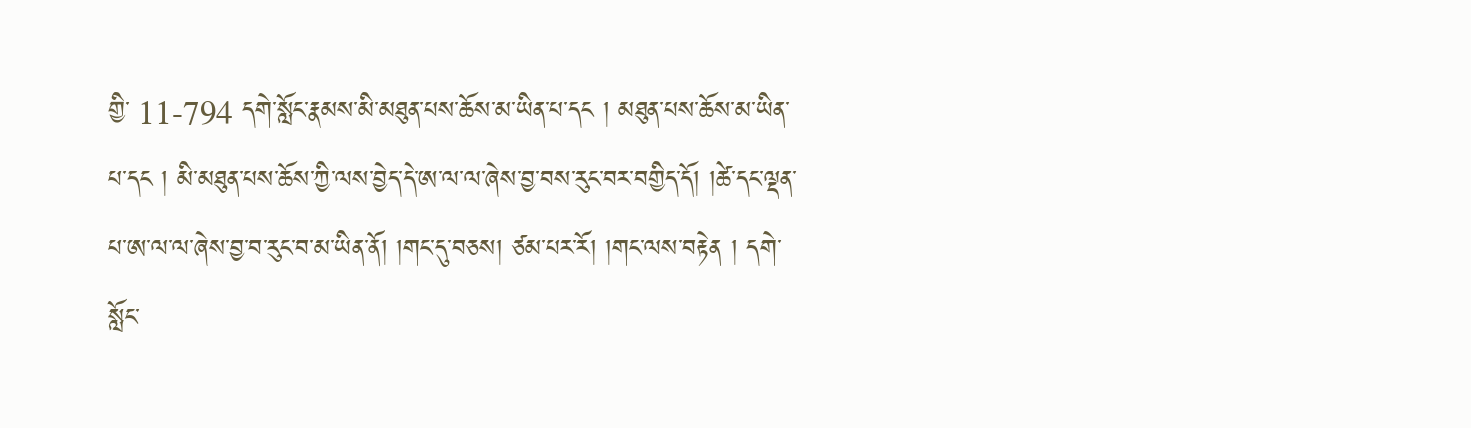གྱི་ 11-794 དགེ་སློང་རྣམས་མི་མཐུན་པས་ཆོས་མ་ཡིན་པ་དང ། མཐུན་པས་ཆོས་མ་ཡིན་པ་དང ། མི་མཐུན་པས་ཆོས་ཀྱི་ལས་བྱེད་དེ་ཨ་ལ་ལ་ཞེས་བྱ་བས་རུང་བར་བགྱིད་དོ། །ཚེ་དང་ལྡན་པ་ཨ་ལ་ལ་ཞེས་བྱ་བ་རུང་བ་མ་ཡིན་ནོ། །གང་དུ་བཅས། ཙམ་པར་རོ། །གང་ལས་བརྟེན ། དགེ་སློང་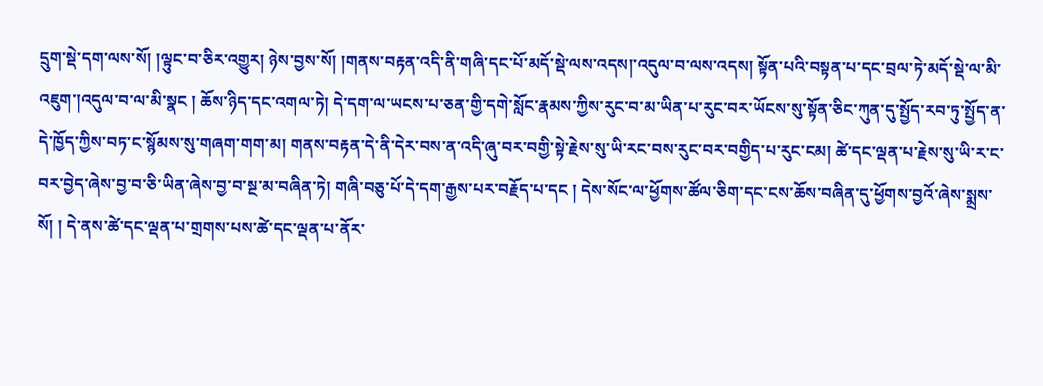དྲུག་སྡེ་དག་ལས་སོ། །ལྟུང་བ་ཅིར་འགྱུར། ཉེས་བྱས་སོ། །གནས་བརྟན་འདི་ནི་གཞི་དང་པོ་མདོ་སྡེ་ལས་འདས།་འདུལ་བ་ལས་འདས། སྟོན་པའི་བསྟན་པ་དང་བྲལ་ཏེ་མདོ་སྡེ་ལ་མི་འཇུག་།འདུལ་བ་ལ་མི་སྣང ། ཆོས་ཉིད་དང་འགལ་ཏེ། དེ་དག་ལ་ཡངས་པ་ཅན་གྱི་དགེ་སློང་རྣམས་ཀྱིས་རུང་བ་མ་ཡིན་པ་རུང་བར་ཡོངས་སུ་སྟོན་ཅིང་ཀུན་དུ་སྤྱོད་རབ་ཏུ་སྤྱོད་ན་དེ་ཁྱོད་ཀྱིས་བཏ་ང་སྙོམས་སུ་གཞག་གག་མ། གནས་བརྟན་དེ་ནི་དེར་བས་ན་འདི་ཞུ་བར་བགྱི་སྟེ་རྗེས་སུ་ཡི་རང་བས་རུང་བར་བགྱིད་པ་རུང་ངམ། ཚེ་དང་ལྡན་པ་རྗེས་སུ་ཡི་ར་ང་བར་བྱེད་ཞེས་བྱ་བ་ཅི་ཡིན་ཞེས་བྱ་བ་སྔ་མ་བཞིན་ཏེ། གཞི་བཅུ་པོ་དེ་དག་རྒྱས་པར་བརྗོད་པ་དང ། དེས་སོང་ལ་ཕྱོགས་ཚོལ་ཅིག་དང་ངས་ཆོས་བཞིན་དུ་ཕྱོགས་བྱའོ་ཞེས་སྨྲས་སོ། ། དེ་ནས་ཚེ་དང་ལྡན་པ་གྲགས་པས་ཚེ་དང་ལྡན་པ་ནོར་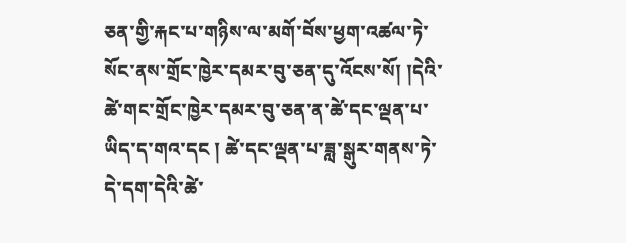ཅན་གྱི་རྐང་པ་གཉིས་ལ་མགོ་བོས་ཕྱག་འཚལ་ཏེ་སོང་ནས་གྲོང་ཁྱེར་དམར་བུ་ཅན་དུ་འོངས་སོ། །དེའི་ཚེ་གང་གྲོང་ཁྱེར་དམར་བུ་ཅན་ན་ཚེ་དང་ལྡན་པ་ཡིད་ད་གའ་དང ། ཚེ་དང་ལྡན་པ་ཟླ་སྒུར་གནས་ཏེ་དེ་དག་དེའི་ཚེ་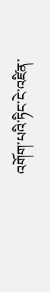འགོག་པའི་ཏིང་ངེ་འཛིན་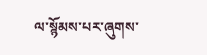ལ་སྙོམས་པར་ཞུགས་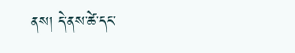ནས། དེ་ནས་ཚེ་དང་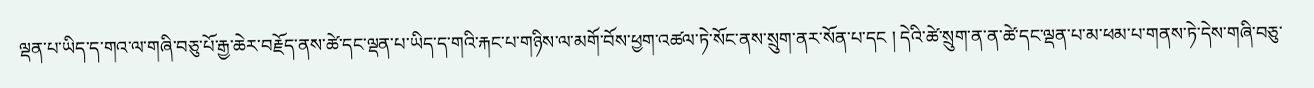ལྡན་པ་ཡིད་ད་གའ་ལ་གཞི་བཅུ་པོ་རྒྱ་ཆེར་བརྗོད་ནས་ཚེ་དང་ལྡན་པ་ཡིད་ད་གའི་རྐང་པ་གཉིས་ལ་མགོ་བོས་ཕྱག་འཚལ་ཏེ་སོང་ནས་སྲུག་ནར་སོན་པ་དང ། དེའི་ཚེ་སྲུག་ན་ན་ཚེ་དང་ལྡན་པ་མ་ཕམ་པ་གནས་ཏེ་དེས་གཞི་བཅུ་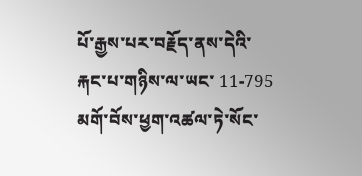པོ་རྒྱས་པར་བརྗོད་ནས་དེའི་རྐང་པ་གཉིས་ལ་ཡང་ 11-795 མགོ་བོས་ཕྱག་འཚལ་ཏེ་སོང་